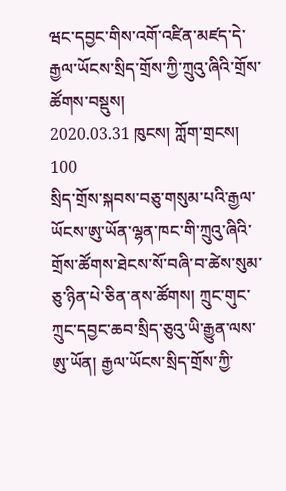ཝང་དབྱང་གིས་འགོ་འཛིན་མཛད་དེ་རྒྱལ་ཡོངས་སྲིད་གྲོས་ཀྱི་ཀྲུའུ་ཞིའི་གྲོས་ཚོགས་བསྡུས།
2020.03.31 ཁུངས། ཀློག་གྲངས། 100
སྲིད་གྲོས་སྐབས་བཅུ་གསུམ་པའི་རྒྱལ་ཡོངས་ཨུ་ཡོན་ལྷན་ཁང་གི་ཀྲུའུ་ཞིའི་གྲོས་ཚོགས་ཐེངས་སོ་བཞི་བ་ཚེས་སུམ་ཅུ་ཉིན་པེ་ཅིན་ནས་ཚོགས། ཀྲུང་གུང་ཀྲུང་དབྱང་ཆབ་སྲིད་ཅུའུ་ཡི་རྒྱུན་ལས་ཨུ་ཡོན། རྒྱལ་ཡོངས་སྲིད་གྲོས་ཀྱི་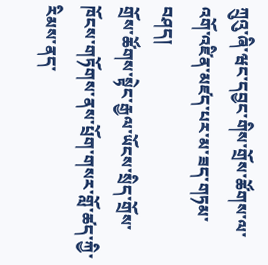ཀྲུའུ་ཞི་ཝང་དབྱང་གིས་གྲོས་ཚོགས་ལ་འགོ་འཛིན་མཛད་པར་མ་ཟད་གཏམ་བཤད།
གྲོས་ཚོགས་སྟེང་རྒྱལ་ཡོངས་སྲིད་གྲོས་ཁོངས་གཏོགས་ནས་པྲོག་གསར་གློ་ཚད་ཀྱི་རིམས་ནད་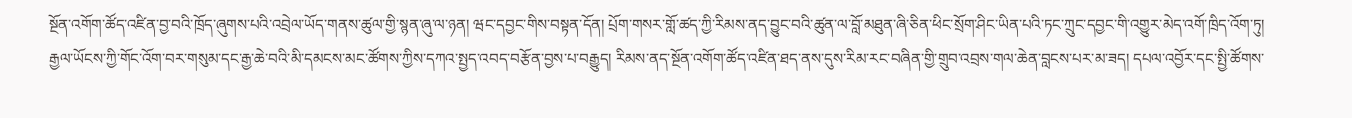སྔོན་འགོག་ཚོད་འཛིན་བྱ་བའི་ཁྲོད་ཞུགས་པའི་འབྲེལ་ཡོད་གནས་ཚུལ་གྱི་སྙན་ཞུ་ལ་ཉན། ཝང་དབྱང་གིས་བསྟན་དོན། པྲོག་གསར་གློ་ཚད་ཀྱི་རིམས་ནད་བྱུང་བའི་ཚུན་ལ་བློ་མཐུན་ཞི་ཅིན་ཕིང་སྲོག་ཤིང་ཡིན་པའི་ཏང་ཀྲུང་དབྱང་གི་འགྱུར་མེད་འགོ་ཁྲིད་འོག་ཏུ། རྒྱལ་ཡོངས་ཀྱི་གོང་འོག་བར་གསུམ་དང་རྒྱ་ཆེ་བའི་མི་དམངས་མང་ཚོགས་ཀྱིས་དཀའ་སྤྱད་འབད་བརྩོན་བྱས་པ་བརྒྱུད། རིམས་ནད་སྔོན་འགོག་ཚོད་འཛིན་ཐད་ནས་དུས་རིམ་རང་བཞིན་གྱི་གྲུབ་འབྲས་གལ་ཆེན་བླངས་པར་མ་ཟད། དཔལ་འབྱོར་དང་སྤྱི་ཚོགས་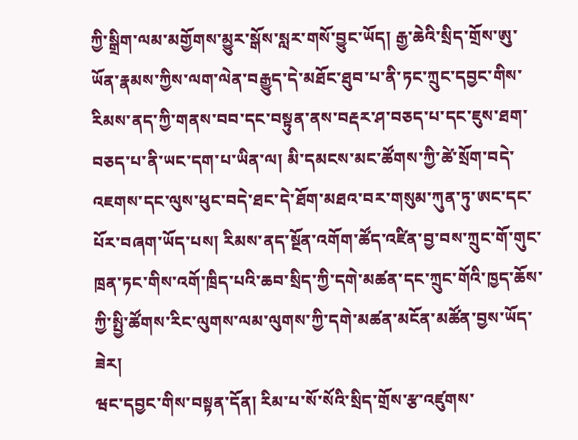ཀྱི་སྒྲིག་ལམ་མགྱོགས་མྱུར་སྒོས་སླར་གསོ་བྱུང་ཡོད། རྒྱ་ཆེའི་སྲིད་གྲོས་ཨུ་ཡོན་རྣམས་ཀྱིས་ལག་ལེན་བརྒྱུད་དེ་མཐོང་ཐུབ་པ་ནི་ཏང་ཀྲུང་དབྱང་གིས་རིམས་ནད་ཀྱི་གནས་བབ་དང་བསྟུན་ནས་བརྡར་ཤ་བཅད་པ་དང་ཇུས་ཐག་བཅད་པ་ནི་ཡང་དག་པ་ཡིན་ལ། མི་དམངས་མང་ཚོགས་ཀྱི་ཚེ་སྲོག་བདེ་འཇགས་དང་ལུས་ཕུང་བདེ་ཐང་དེ་ཐོག་མཐའ་བར་གསུམ་ཀུན་ཏུ་ཨང་དང་པོར་བཞག་ཡོད་པས། རིམས་ནད་སྔོན་འགོག་ཚོད་འཛིན་བྱ་བས་ཀྲུང་གོ་གུང་ཁྲན་ཏང་གིས་འགོ་ཁྲིད་པའི་ཆབ་སྲིད་ཀྱི་དགེ་མཚན་དང་ཀྲུང་གོའི་ཁྱད་ཆོས་ཀྱི་སྤྱི་ཚོགས་རིང་ལུགས་ལམ་ལུགས་ཀྱི་དགེ་མཚན་མངོན་མཚོན་བྱས་ཡོད་ཟེར།
ཝང་དབྱང་གིས་བསྟན་དོན། རིམ་པ་སོ་སོའི་སྲིད་གྲོས་རྩ་འཛུགས་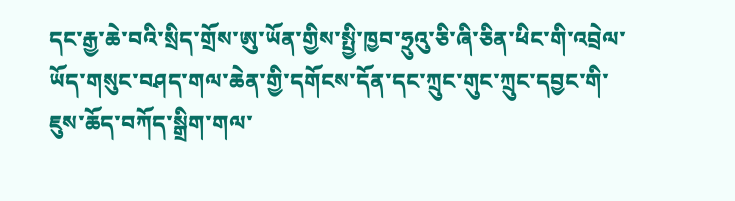དང་རྒྱ་ཆེ་བའི་སྲིད་གྲོས་ཨུ་ཡོན་གྱིས་སྤྱི་ཁྱབ་ཧྲུའུ་ཅི་ཞི་ཅིན་ཕིང་གི་འབྲེལ་ཡོད་གསུང་བཤད་གལ་ཆེན་གྱི་དགོངས་དོན་དང་ཀྲུང་གུང་ཀྲུང་དབྱང་གི་ཇུས་ཆོད་བཀོད་སྒྲིག་གལ་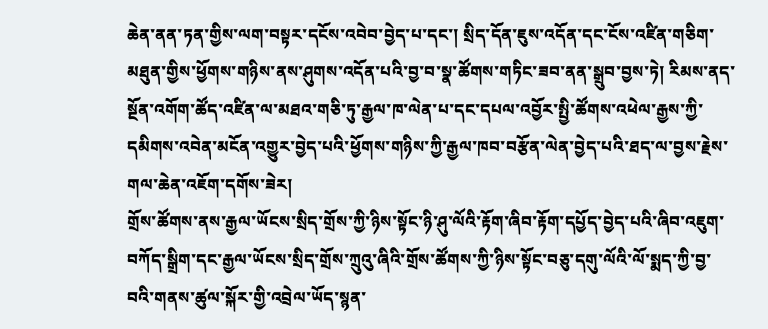ཆེན་ནན་ཏན་གྱིས་ལག་བསྟར་དངོས་འབེབ་བྱེད་པ་དང་། སྲིད་དོན་ཇུས་འདོན་དང་ངོས་འཛིན་གཅིག་མཐུན་གྱིས་ཕྱོགས་གཉིས་ནས་ཤུགས་འདོན་པའི་བྱ་བ་སྣ་ཚོགས་གཏིང་ཟབ་ནན་སྒྲུབ་བྱས་ཏེ། རིམས་ནད་སྔོན་འགོག་ཚོད་འཛིན་ལ་མཐའ་གཅི་ཏུ་རྒྱལ་ཁ་ལེན་པ་དང་དཔལ་འབྱོར་སྤྱི་ཚོགས་འཕེལ་རྒྱས་ཀྱི་དམིགས་འབེན་མངོན་འགྱུར་བྱེད་པའི་ཕྱོགས་གཉིས་ཀྱི་རྒྱལ་ཁབ་བརྩོན་ལེན་བྱེད་པའི་ཐད་ལ་བྱས་རྗེས་གལ་ཆེན་འཇོག་དགོས་ཟེར།
གྲོས་ཚོགས་ནས་རྒྱལ་ཡོངས་སྲིད་གྲོས་ཀྱི་ཉིས་སྟོང་ཉི་ཤུ་ལོའི་རྟོག་ཞིབ་རྟོག་དཔྱོད་བྱེད་པའི་ཞིབ་འཇུག་བཀོད་སྒྲིག་དང་རྒྱལ་ཡོངས་སྲིད་གྲོས་ཀྲུའུ་ཞིའི་གྲོས་ཚོགས་ཀྱི་ཉིས་སྟོང་བཅུ་དགུ་ལོའི་ལོ་སྨད་ཀྱི་བྱ་བའི་གནས་ཚུལ་སྐོར་གྱི་འབྲེལ་ཡོད་སྙན་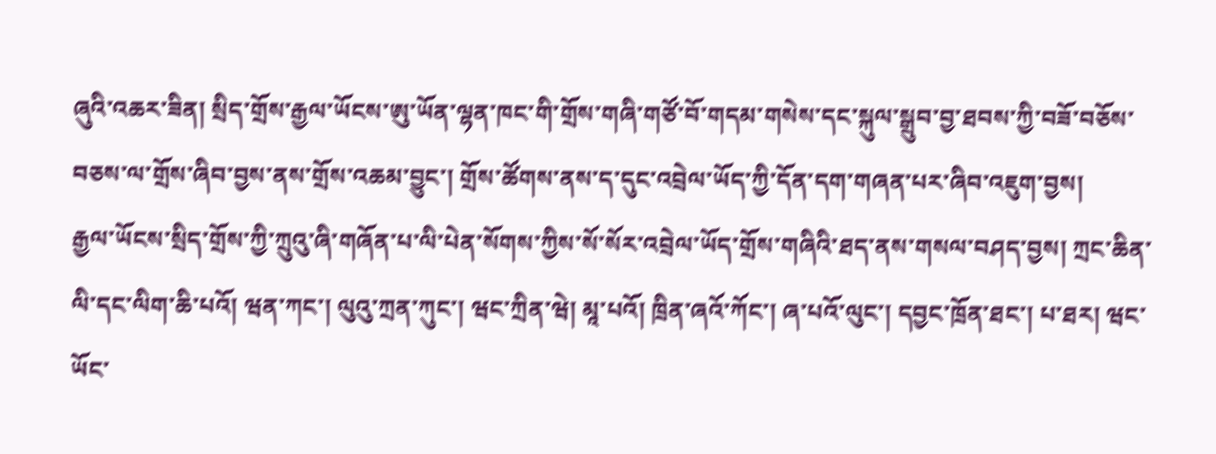ཞུའི་འཆར་ཟིན། སྲིད་གྲོས་རྒྱལ་ཡོངས་ཨུ་ཡོན་ལྷན་ཁང་གི་གྲོས་གཞི་གཙོ་བོ་གདམ་གསེས་དང་སྐུལ་སྒྲུབ་བྱ་ཐབས་ཀྱི་བཟོ་བཅོས་བཅས་ལ་གྲོས་ཞིབ་བྱས་ནས་གྲོས་འཆམ་བྱུང་། གྲོས་ཚོགས་ནས་ད་དུང་འབྲེལ་ཡོད་ཀྱི་དོན་དག་གཞན་པར་ཞིབ་འཇུག་བྱས།
རྒྱལ་ཡོངས་སྲིད་གྲོས་ཀྱི་ཀྲུའུ་ཞི་གཞོན་པ་ལི་པེན་སོགས་ཀྱིས་སོ་སོར་འབྲེལ་ཡོད་གྲོས་གཞིའི་ཐད་ནས་གསལ་བཤད་བྱས། ཀྲང་ཆིན་ལི་དང་ལིག་ཆི་པའོ། ཝན་ཀང་། ལུའུ་ཀྲན་ཀུང་། ཝང་ཀྲིན་ཝེ། མཱ་པའོ། ཁྲིན་ཞའོ་ཀོང་། ཞ་པའོ་ལུང་། དབྱང་ཁྲོན་ཐང་། པ་ཐར། ཝང་ཡོང་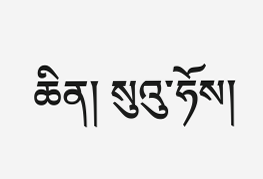ཆིན། སུའུ་ཧོས།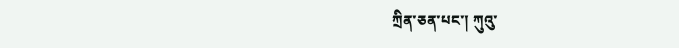ཀྲིན་ཅན་པང་། ཀུའུ་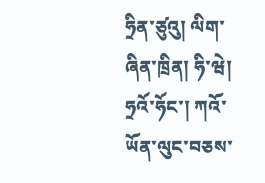ཧྲིན་ཙུའུ། ལིག་ཞིན་ཁྲིན། ཧི་ཝེ། ཧྲའོ་ཧོང་། ཀའོ་ཡོན་ལུང་བཅས་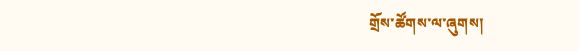གྲོས་ཚོགས་ལ་ཞུགས།